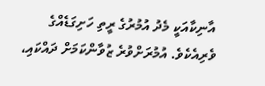އާނިކާއަކީ މެދު އުމުރުގެ ރީތި ހަށިގަޑެއްގެ ވެރިއެކެވެ. އުމުރަށްވުރެ ޒުވާންކަމަށް ދައްކައި،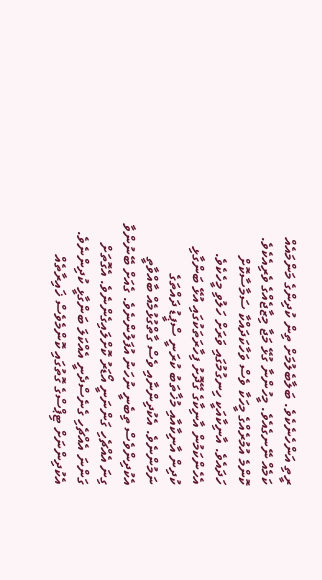ރީތި އަންހެނެކެވެ. ބަލާބެލުމަށް ތިން ކުދިންގެ މަންމައެއް ކަމެއް ނޭނގެއެވެ. މީހުންނާ ގުޅޭ މަޖާ މިޒާޖެއްގެ ވެރިއެކެވެ. ކޮންމެ އުމުރެއްގެ މީހަކާ ވެސް ވަހާކަދައްކާ ސަމާސާކޮށް ހަދައެވެ. އާނިކާއަކީ ހިނގުމުގައި ވަރަށް ހަލުވި މީހެކެވެ. އެހެންކަމުން އާނިކާގެ ގޭދޮށު ފިހާރަތަކުގައި އުޅޭ ބަންގާޅި ކުދިން އާނިކާއާއި މުޚާތަބު ކުރަނީ ސްޕީޑު ދައްތަގެ ނަމުންނެވެ. އެކުދިންނާއި ވެސް ގާތްގުޅުމެއް ބާއްވާތީ އެކުދިންވެސް ތިބެނީ ނުހަނު އުފަލުންނެވެ. ގެއަށް ބޭނުންވާ ގިނަ އެއްޗެހި ގަންނަނީ އޯޑަރު ކޮށްލައިގެންނެވެ. އެގޮތަށް ގަންނަ އެއްޗެހި ގެނެސްދެނީ އެއްކަލަ ބަންގާޅީ ކުދިންނެވެ. އެކުދިންނަށް ޓިޕްސްގެ ގޮތުގައި ކޮންމެވެސް ޚައިރާތެއް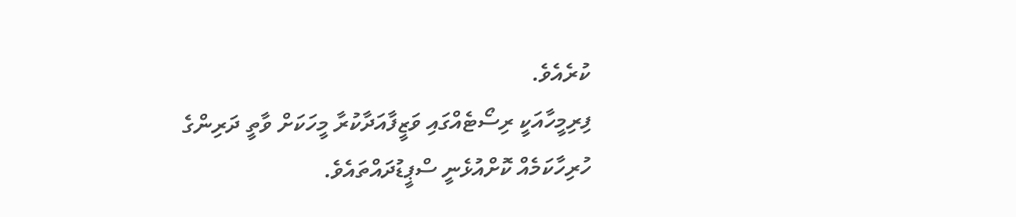ކުރެއެވެ.
ފިރިމީހާއަކީ ރިސޯޓެއްގައި ވަޒީފާއަދާކުރާ މީހަކަށް ވާތީ ދަރިންގެ ހުރިހާކަމެއް ކޮށްއުޅެނީ ސްޕީޑުދައްތައެވެ.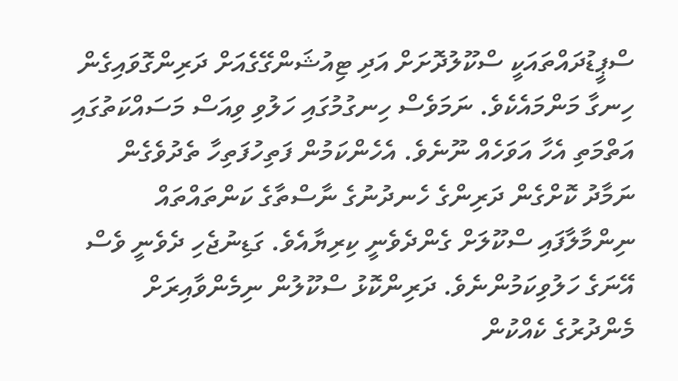ސްޕީޑުދައްތައަކީ ސްކޫލުދޮށަށް އަދި ޓިއުޝަންގޭގެއަށް ދަރިންގޮވައިގެން ހިނގާ މަންމައެކެވެ. ނަމަވެސް ހިނގުމުގައި ހަލުވި ވިއަސް މަސައްކަތުގައި އަތްމަތި އެހާ އަވަހެއް ނޫނެވެ. އެހެންކަމުން ފަތިހުފަތިހާ ތެދުވެގެން ނަމާދު ކޮށްގެން ދަރިންގެ ހެނދުނުގެ ނާސްތާގެ ކަންތައްތައް ނިންމާލާފައި ސްކޫލަށް ގެންދެވެނީ ކިރިޔާއެވެ. ގަޑިނުޖެހި ދެވެނީ ވެސް އޭނަގެ ހަލުވިކަމުންނެވެ. ދަރިންކޮޅު ސްކޫލުން ނިމެންވާއިރަށް މެންދުރުގެ ކެއްކުން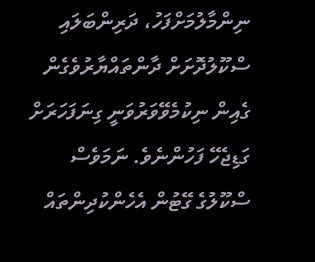ނިންމާލުމަށްފަހު، ދަރިންބަލައި ސްކޫލުދޮށަށް ދާންތައްޔާރުވެގެން ގެއިން ނިކުމެވޭވަރުވަނީ ގިނަފަހަރަށް ގަޑިޖެހޭ ފަހުންނެވެ. ނަމަވެސް ސްކޫލުގެ ގޭޓުން އެހެންކުދިންތައް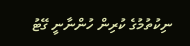ނިކުތުމުގެ ކުރިން ހުންނާނީ ގޭޓު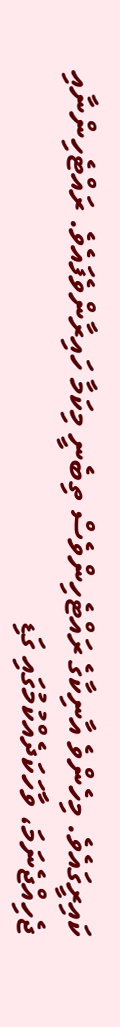ކައިރީގައެވެ. މިހެންވެ އާނިކާގެ ރައްޓެހިންވެސް ތިބެނީ މިކަމާ ހައިރާންވެފައެވެ. ރައްޓެހިންނާއި ޖެހިއްޖެނަމަ، ވާހަކަދެއްކުމުގައި ގަޑި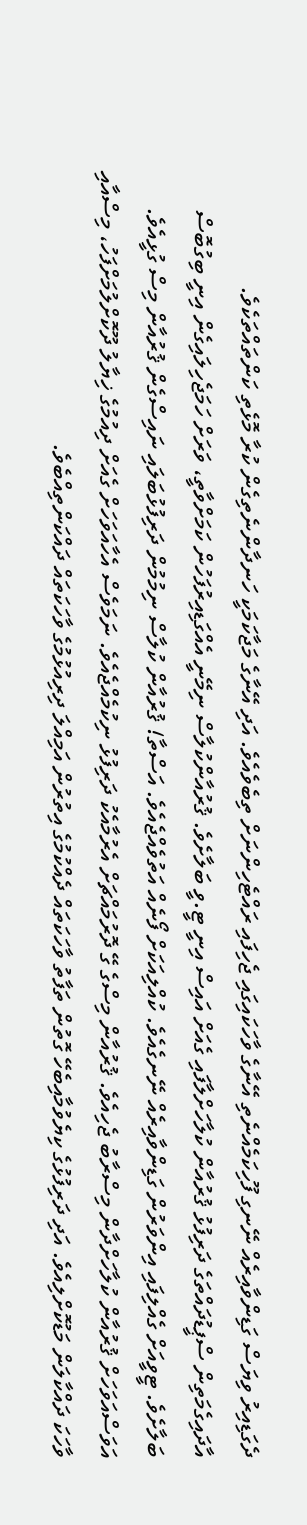ދެގަޑިއިރު ވިޔަސް ގަޑިންވާއިރެއް ނޭނގި ފޫހިކަމެއްނެތި އޭނާގެ ވާހަކައިގައި ޖެހިފައި ރައްޓެހިންނަށް ތިބެވެއެވެ. އަދި އޭނާގެ މަޖާކަމަކީ ހަނދާންނެތިގެން ކުރާ މޮޅެތި ކަންތައްތަކެވެ.
އާދައިގެމަތިން ސްޕީޑުދައްތަގެ ދަރިފުޅު ޤުރުއާން ކުލާހަށްލާފައި ގެއަށް އައިސް އިނީ ޓީ.ވީ ބަލާށެވެ. ޤުރުއާންކުލާސް ނިމޭނީ އެއްގަޑިއިރުފަހުން ކަމަށްވާތީ، ވަރަށް ހަމަޖެހިލައިގެން އިނީ ބިގުބޮސް ބަލާށެވެ. ޓީވީއަށް ގެއްލިފައި އިންވަރުން ގަޑިންވާއިރެއް ނޭނގެއެވެ. ކުއްލިއަކަށް ފޯނެއް އަތުވެއްޖެއެވެ. އަސްތާ! ޤުރުއާން ކުލާސް ނިމުމުން ދަރިފުޅުބަލައި ނައިސްގެން ޤުރުއާން މިސް ގުޅީއެވެ. އަވަސްއަވަހަށް ޤުރުއާން ކުލާހަށްދާން މިސްރާބު ޖެހިއެވެ. ޤުރުއާން މިސްގެ ގޭ ދޮރުމައްޗަށް އެރުމާއެކު ދަރިފުޅު ނިކުމެއްޖެއެވެ. ނަމަވެސް އެހާއަވަހަށް ގެއަށް ދިއުމުގެ ޚިޔާލު ދޫކޮށްލުމަށްފަހު، މިސްއާއި ވާހަކަ ދައްކާލަން މަޑުކޮށްލިއެވެ. އަދި ދަރިފުޅުގެ ކިޔެވުމާއިބެހޭ ގޮތުން ތަފާތު ވާހަކަތައް ދެއްކުމުގެ އިތުރުން އަމިއްލަ ދިރިއުޅުމުގެ ވާހަކަތައް ދައްކަންތިއްބެވެ.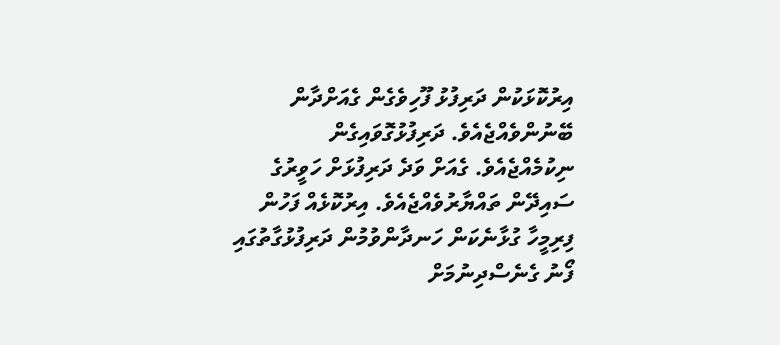އިރުކޮޅަކުން ދަރިފުޅު ފޫހިވެގެން ގެއަށްދާން ބޭނުންވެއްޖެއެވެ. ދަރިފުޅުގޮވައިގެން ނިކުމެއްޖެއެވެ. ގެއަށް ވަދެ ދަރިފުޅަށް ހަވީރުގެ ސައިދޭން ތައްޔާރުވެއްޖެއެވެ. އިރުކޮޅެއް ފަހުން ފިރިމީހާ ގުޅާނެކަން ހަނދާންވުމުން ދަރިފުޅުގާތުގައި ފޯނު ގެނެސްދިނުމަށް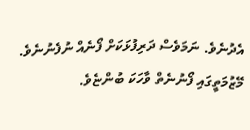އެދުނެވެ. ނަމަވެސް ދަރިފުޅަކަށް ފޯނެއް ނުފެނުނެވެ. މޭޒުމަތީގައި ފޯނުނެތް ވާހަކަ ބުންޏެވެ.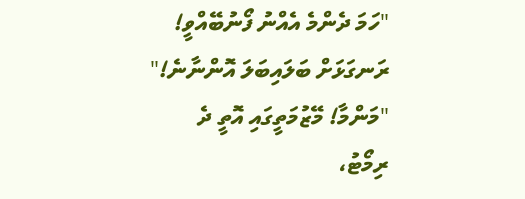"ހަމަ ދެންމެ އެއްނު ފޯނުބޭއްވީ! ރަނގަޅަށް ބަލައިބަލަ އޮންނާނެ!"
"މަންމާ! މޭޒުމަތީގައި އޮތީ ދެ ރިމޯޓު،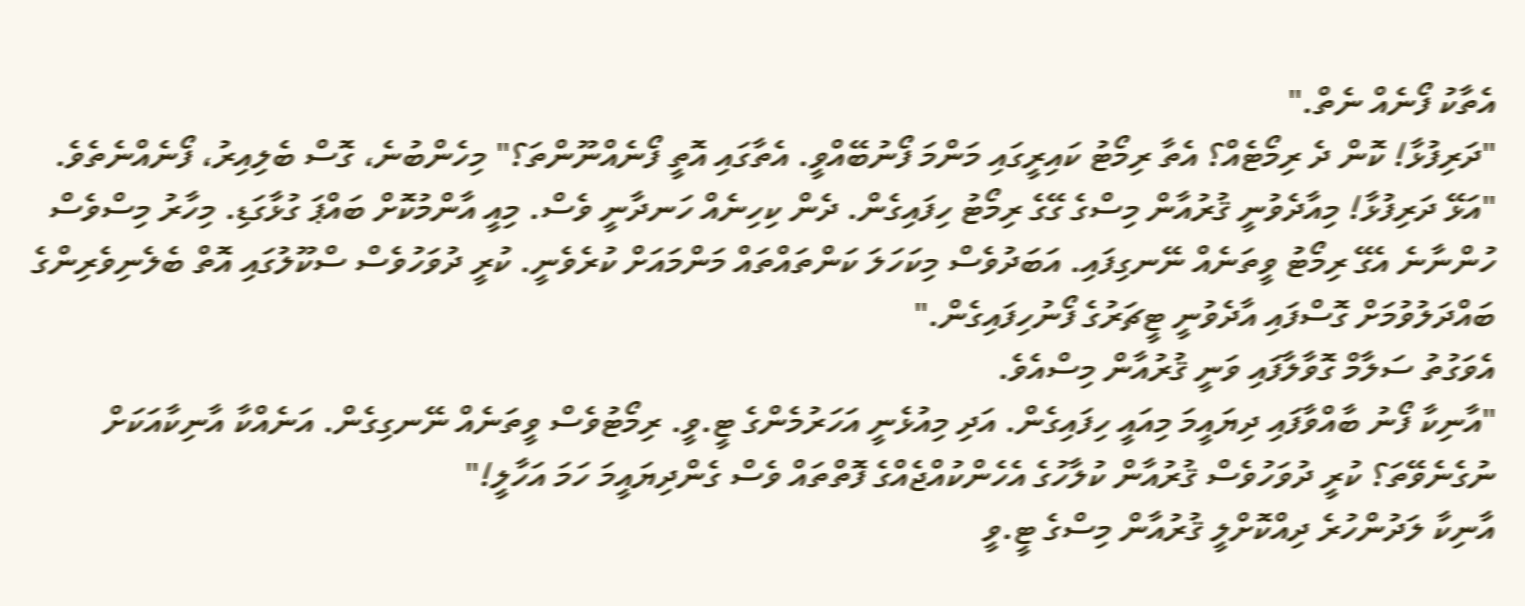އެތާކު ފޯނެއް ނެތް."
"ދަރިފުޅާ! ކޮން ދެ ރިމޯޓެއް؟ އެތާ ރިމޯޓު ކައިރީގައި މަންމަ ފޯނުބޭއްވީ. އެތާގައި އޮތީ ފޯނެއްނޫންތަ؟" މިހެންބުނެ، ގޮސް ބެލިއިރު، ފޯނެއްނެތެވެ.
"އަޅޭ ދަރިފުޅާ! މިއާދެވުނީ ޤުރުއާން މިސްގެ ގޭގެ ރިމޯޓު ހިފައިގެން. ދެން ކިހިނެއް ހަނދާނީ ވެސް. މިއީ އާންމުކޮށް ބައްޕަ ގުޅާގަޑި. މިހާރު މިސްވެސް ހުންނާނެ އެގޭ ރިމޯޓު ވީތަނެއް ނޭނގިފައި. އަބަދުވެސް މިކަހަލަ ކަންތައްތައް މަންމައަށް ކުރެވެނީ. ކުރީ ދުވަހުވެސް ސްކޫލުގައި އޮތް ބެލެނިވެރިންގެ ބައްދަލުވުމަށް ގޮސްފައި އާދެވުނީ ޓީޗަރުގެ ފޯނުހިފައިގެން."
އެވަގުތު ސަލާމް ގޮވާލާފައި ވަނީ ޤުރުއާން މިސްއެވެ.
"އާނިކާ ފޯނު ބާއްވާފައި ދިޔައީމަ މިއައީ ހިފައިގެން. އަދި މިއުޅެނީ އަހަރުމެންގެ ޓީ.ވީ. ރިމޯޓުވެސް ވީތަނެއް ނޭނގިގެން. އަނެއްކާ އާނިކާއަކަށް ނުގެނެވޭތަ؟ ކުރީ ދުވަހުވެސް ޤުރުއާން ކުލާހުގެ އެހެންކުއްޖެއްގެ ފޮތްތައް ވެސް ގެންދިޔައީމަ ހަމަ އަހާލީ!"
އާނިކާ ލަދުންހުރެ ދިއްކޮށްލީ ޤުރުއާން މިސްގެ ޓީ.ވީ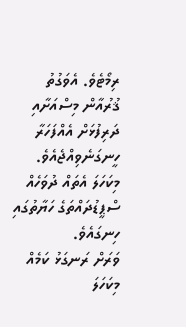ރިމޯޓެވެ. އެވަގުތު ޤުރުއާން މިސްއަށާއި ދަރިފުޅަށް އެއްފަހަރާ ހީނގަނެވިއްޖެއެވެ. މިކަހަލަ އެތައް ދުވަހެއް ސްޕީޑުދައްތަގެ ހަޔާތުގައި ހިނގައެވެ.
ވަރަށް ރަނގަޅު ކަމެއް މިކަހަލަ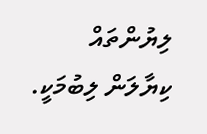ލިޔުންތައް ކިޔާލަން ލިބުމަކީ.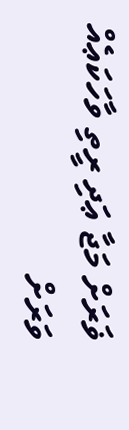ޥަރަށް މަޖާ ޢަދި ރީތި ވާހަކަޢެއް
ވަރަށް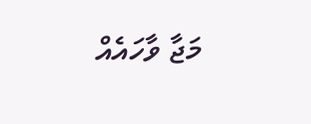މަޖާ ވާހައެއް